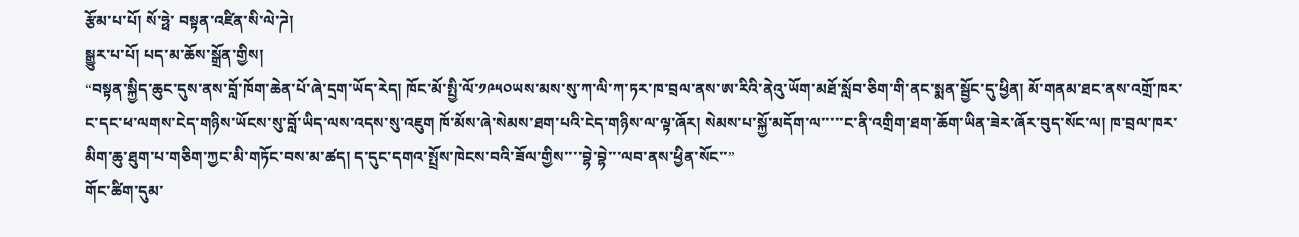རྩོམ་པ་པོ། སོ་ཧྥེ་ བསྟན་འཛིན་སི་ལེ་ཌེ།
སྒྱུར་པ་པོ། པད་མ་ཆོས་སྒྲོན་གྱིས།
“བསྟན་སྐྱིད་ཆུང་དུས་ནས་བློ་ཁོག་ཆེན་པོ་ཞེ་དྲག་ཡོད་རེད། ཁོང་མོ་སྤྱི་ལོ་༡༩༥༠ཡས་མས་སུ་ཀ་ལི་ཀ་ཏར་ཁ་བྲལ་ནས་ཨ་རིའི་ནེའུ་ཡོག་མཐོ་སློབ་ཅིག་གི་ནང་སྨན་སྦྱོང་དུ་ཕྱིན། མོ་གནམ་ཐང་ནས་འགྲོ་ཁར་ང་དང་ཕ་ལགས་ངེད་གཉིས་ཡོངས་སུ་བློ་ཡིད་ལས་འདས་སུ་འཇུག ཁོ་མོས་ཞེ་སེམས་ཐག་པའི་ངེད་གཉིས་ལ་ལྟ་ཞོར། སེམས་པ་སྐྱོ་མདོག་ལ་་་་་ང་ནི་འགྲིག་ཐག་ཆོག་ཡིན་ཟེར་ཞོར་བུད་སོང་ལ། ཁ་བྲལ་ཁར་མིག་ཆུ་ཐུག་པ་གཅིག་ཀྱང་མི་གཏོང་བས་མ་ཚད། ད་དུང་དགའ་སྤྲོས་ཁེངས་བའི་ཟོལ་གྱིས་་་་བྷེ་བྷེ་་་ལབ་ནས་ཕྱིན་སོང་་”
གོང་ཚིག་དུམ་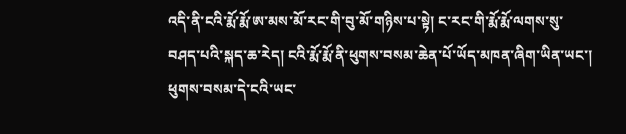འདི་ནི་ངའི་རྨོ་རྨོ་ཨ་མས་མོ་རང་གི་བུ་མོ་གཉིས་པ་སྟེ། ང་རང་གི་རྨོ་རྨོ་ལགས་སུ་བཤད་པའི་སྐད་ཆ་རེད། ངའི་རྨོ་རྨོ་ནི་ཕུགས་བསམ་ཆེན་པོ་ཡོད་མཁན་ཞིག་ཡིན་ཡང་། ཕུགས་བསམ་དེ་ངའི་ཡང་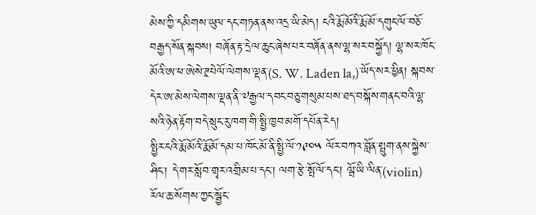མེས་ཀྱི་དམིགས་ཡུལ་དང་གཏན་ནས་འདྲ་ཡི་མེད། ངའི་རྨོ་མོའི་རྨོ་མོ་དགུང་ལོ་བཅོ་བརྒྱད་སོན་སྐབས། བཞོན་རྟ་དྲེལ་ཆུང་ཞེས་པར་བཞོན་ནས་ལྷ་སར་བསྐྱོད། ལྷ་སར་ཁོང་མོའི་ཨ་ཕ་ཨེསེ་ཊྲཔེལོ་ལེགས་ལྡན་(S. W. Laden la,)་ཡོད་སར་ཕྱིན། སྐབས་དེར་ཨ་མེས་ལེགས་ལྡན་ནི་༧རྒྱལ་དབང་བཅུ་གསུམ་པས་ཐད་བསྐོས་གནང་བའི་ལྷ་སའི་ཉེན་རྟོག་བདེ་སྲུང་རུ་ཁག་གི་སྤྱི་ཁྱབ་མགོ་དཔོན་རེད།
སྤྱིར་ངའི་རྨོ་མོའི་རྨོ་མོ་དམ་པ་ཁོང་མོ་ནི་སྤྱི་ལོ་༡༩༠༥ ལོར་བཀའ་བློན་སྤུག་ནས་སྐྱེས་ཤིང་། དེ་གར་སློབ་གྲྭར་འགྲིམ་པ་དང་། ལག་རྩེ་སྤོ་ལོ་དང་། ལྦོ་ཡི་ལིན་(violin) རོལ་ཆ་སོགས་ཀྱང་སྦྱོང་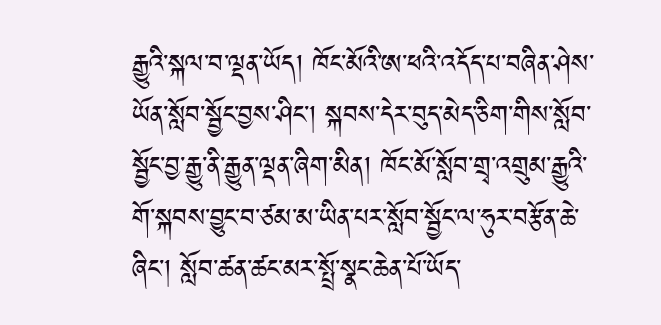རྒྱུའི་སྐལ་བ་ལྡན་ཡོད། ཁོང་མོའི་ཨ་ཕའི་འདོད་པ་བཞིན་ཤེས་ཡོན་སློབ་སྦྱོང་བྱས་ཤིང་། སྐབས་དེར་བུད་མེད་ཅིག་གིས་སློབ་སྦྱོང་བྱ་རྒྱུ་ནི་རྒྱུན་ལྡན་ཞིག་མིན། ཁོང་མོ་སློབ་གྲྭ་འགྲུམ་རྒྱུའི་གོ་སྐབས་བྱུང་བ་ཙམ་མ་ཡིན་པར་སློབ་སྦྱོང་ལ་ཧུར་བརྩོན་ཆེ་ཞིང་། སློབ་ཚན་ཚང་མར་སྤྲོ་སྣང་ཆེན་པོ་ཡོད་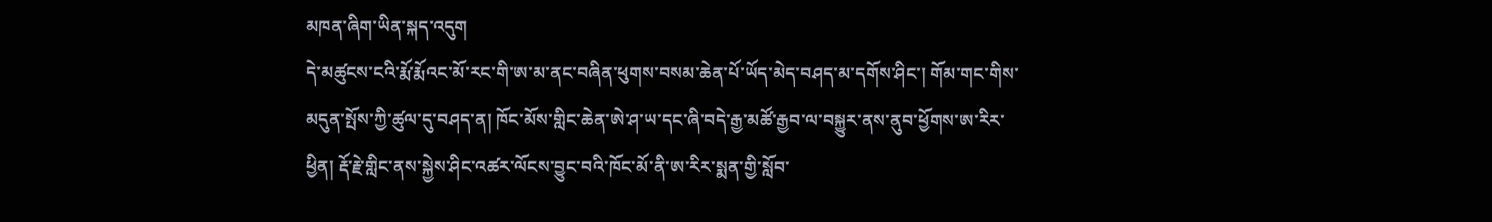མཁན་ཞིག་ཡིན་སྐད་འདུག
དེ་མཚུངས་ངའི་རྨོ་རྨོའང་མོ་རང་གི་ཨ་མ་ནང་བཞིན་ཕུགས་བསམ་ཆེན་པོ་ཡོད་མེད་བཤད་མ་དགོས་ཤིང་། གོམ་གང་གིས་མདུན་སྤོས་ཀྱི་ཚུལ་དུ་བཤད་ན། ཁོང་མོས་གླིང་ཆེན་ཨེ་ཤ་ཡ་དང་ཞི་བདེ་རྒྱ་མཚོ་རྒྱབ་ལ་བསྐྱུར་ནས་ནུབ་ཕྱོགས་ཨ་རིར་ཕྱིན། རྡོ་རྗེ་གླིང་ནས་སྐྱེས་ཤིང་འཚར་ལོངས་བྱུང་བའི་ཁོང་མོ་ནི་ཨ་རིར་སྨན་གྱི་སློབ་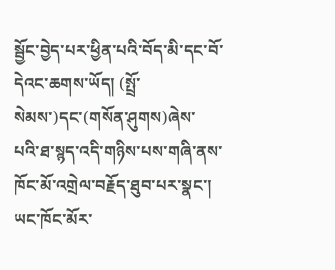སྦྱོང་བྱེད་པར་ཕྱིན་པའི་བོད་མི་དང་བོ་དེའང་ཆགས་ཡོད། (སྤྲོ་སེམས་)དང་(གསོན་ཤུགས)ཞེས་ པའི་ཐ་སྙད་འདི་གཉིས་པས་གཞི་ནས་ཁོང་མོ་འགྲེལ་བརྗོད་ཐུབ་པར་སྣང་། ཡང་ཁོང་མོར་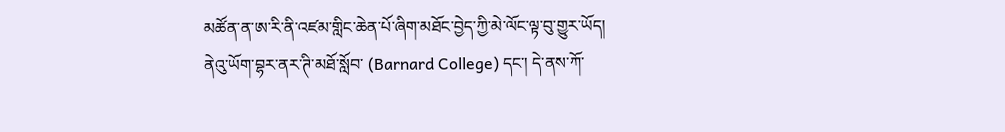མཚོན་ན་ཨ་རི་ནི་འཛམ་གླིང་ཆེན་པོ་ཞིག་མཐོང་བྱེད་ཀྱི་མེ་ལོང་ལྟ་བུ་གྱུར་ཡོད།
ནེའུ་ཡོག་བྷར་ནར་ཊི་མཐོ་སློབ་ (Barnard College) དང་། དེ་ནས་ཀོ་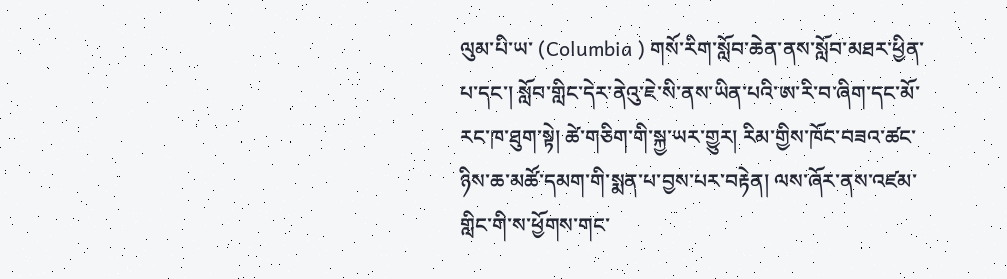ལུམ་པི་ཡ་ (Columbia ) གསོ་རིག་སློབ་ཆེན་ནས་སློབ་མཐར་ཕྱིན་པ་དང་། སློབ་གླིང་དེར་ནེའུ་ཇེ་སི་ནས་ཡིན་པའི་ཨ་རི་བ་ཞིག་དང་མོ་རང་ཁ་ཐུག་སྟེ། ཚེ་གཅིག་གི་སྐྱ་ཡར་གྱུར། རིམ་གྱིས་ཁོང་བཟའ་ཚང་ཉིས་ཆ་མཚོ་དམག་གི་སྨན་པ་བྱས་པར་བརྟེན། ལས་ཞོར་ནས་འཛམ་གླིང་གི་ས་ཕྱོགས་གང་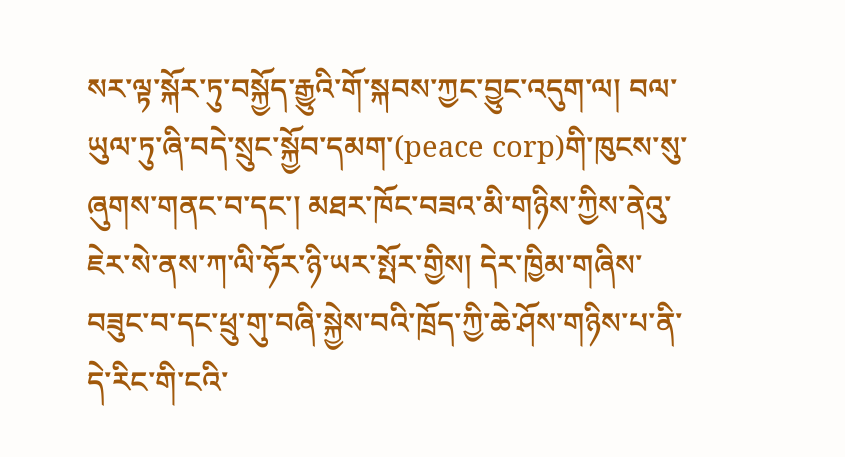སར་ལྟ་སྐོར་ཏུ་བསྐྱོད་རྒྱུའི་གོ་སྐབས་ཀྱང་བྱུང་འདུག་ལ། བལ་ཡུལ་ཏུ་ཞི་བདེ་སྲུང་སྐྱོབ་དམག་(peace corp)གི་ཁུངས་སུ་ཞུགས་གནང་བ་དང་། མཐར་ཁོང་བཟའ་མི་གཉིས་ཀྱིས་ནེའུ་ཇེར་སེ་ནས་ཀ་ལི་ཧོར་ཉི་ཡར་སྤོར་གྱིས། དེར་ཁྱིམ་གཞིས་བཟུང་བ་དང་ཕྲུ་གུ་བཞི་སྐྱེས་བའི་ཁྲོད་ཀྱི་ཆེ་ཤོས་གཉིས་པ་ནི་དེ་རིང་གི་ངའི་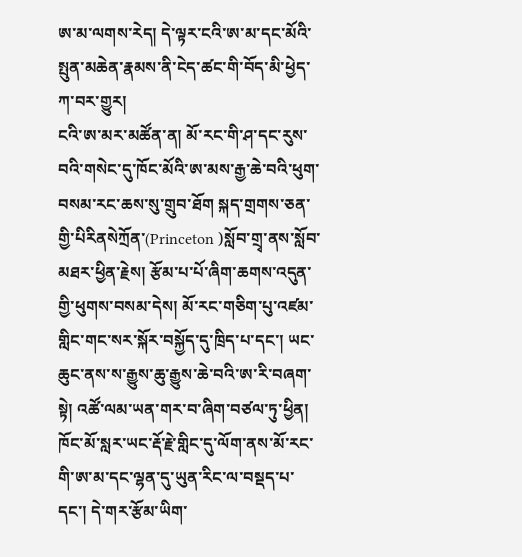ཨ་མ་ལགས་རེད། དེ་ལྟར་ངའི་ཨ་མ་དང་མོའི་སྤུན་མཆེན་རྣམས་ནི་ངེད་ཚང་གི་བོད་མི་ཕྱེད་ཀ་བར་གྱུར།
ངའི་ཨ་མར་མཚོན་ན། མོ་རང་གི་ཤ་དང་རུས་བའི་གསེང་དུ་ཁོང་མོའི་ཨ་མས་རྒྱ་ཆེ་བའི་ཕུག་བསམ་རང་ཆས་སུ་གྲུབ་ཐོག སྐད་གྲགས་ཅན་གྱི་པིརིནསེཀྲོན་(Princeton )སློབ་གྲྭ་ནས་སློབ་མཐར་ཕྱིན་རྗེས། རྩོམ་པ་པོ་ཞིག་ཆགས་འདུན་གྱི་ཕུགས་བསམ་དེས། མོ་རང་གཅིག་པུ་འཛམ་གླིང་གང་སར་སྐོར་བསྐྱོད་དུ་ཁྲིད་པ་དང་། ཡང་ཆུང་ནས་ས་རྒྱུས་ཆུ་རྒྱུས་ཆེ་བའི་ཨ་རི་བཞག་སྟེ། འཚོ་ལམ་ཡན་གར་བ་ཞིག་བཙལ་ཏུ་ཕྱིན། ཁོང་མོ་སླར་ཡང་རྡོ་རྗེ་གླིང་དུ་ལོག་ནས་མོ་རང་གི་ཨ་མ་དང་ལྷན་དུ་ཡུན་རིང་ལ་བསྡད་པ་དང་། དེ་གར་རྩོམ་ཡིག་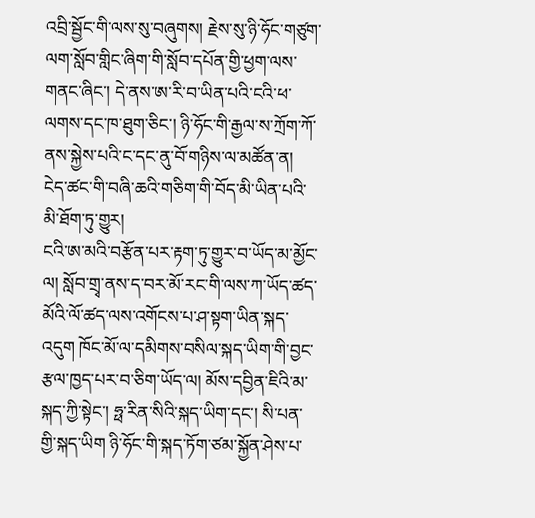འབྲི་སྦྱོང་གི་ལས་སུ་བཞུགས། རྗེས་སུ་ཉི་ཧོང་གཙུག་ལག་སློབ་གླིང་ཞིག་གི་སློབ་དཔོན་གྱི་ཕྱག་ལས་གནང་ཞིང་། དེ་ནས་ཨ་རི་བ་ཡིན་པའི་ངའི་ཕ་ལགས་དང་ཁ་ཐུག་ཅིང་། ཉི་ཧོང་གི་རྒྱལ་ས་ཀྲོག་ཀོ་ནས་སྐྱེས་པའི་ང་དང་ནུ་བོ་གཉིས་ལ་མཚོན་ན། ངེད་ཚང་གི་བཞི་ཆའི་གཅིག་གི་བོད་མི་ཡིན་པའི་མི་ཐོག་ཏུ་གྱུར།
ངའི་ཨ་མའི་བརྩོན་པར་རྟག་ཏུ་གྱུར་བ་ཡོད་མ་མྱོང་ལ། སློབ་གྲྭ་ནས་ད་བར་མོ་རང་གི་ལས་ཀ་ཡོད་ཚད་མོའི་ལོ་ཚད་ལས་འགོངས་པ་ཤ་སྟག་ཡིན་སྐད་འདུག ཁོང་མོ་ལ་དམིགས་བསིལ་སྐད་ཡིག་གི་བྱང་རྩལ་ཁྱད་པར་བ་ཅིག་ཡོད་ལ། མོས་དབྱིན་ཇིའི་མ་སྐད་ཀྱི་སྟེང་། ཧྥ་རིན་སིའི་སྐད་ཡིག་དང་། སི་པན་གྱི་སྐད་ཡིག ཉི་ཧོང་གི་སྐད་ཏོག་ཙམ་སྐྱོན་ཤེས་པ་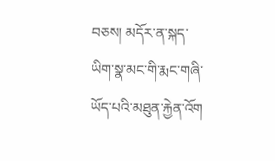བཅས། མདོར་ན་སྐད་ཡིག་སྣ་མང་གི་རྨང་གཞི་ཡོད་པའི་མཐུན་རྐྱེན་འོག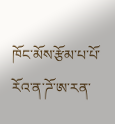ཁོང་མོས་རྩོམ་པ་པོ་རོའ་ན་ཌོ་ཨ་རན་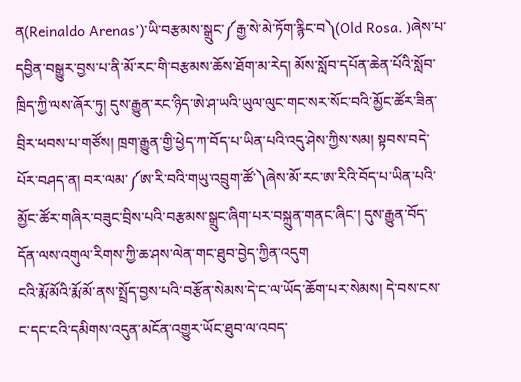ན(Reinaldo Arenas’)་ཡི་བརྩམས་སྒྲུང་༼རྒྱ་སེ་མེ་ཏོག་རྙིང་བ༽(Old Rosa. )ཞེས་པ་དབྱིན་བསྒྱུར་བྱས་པ་ནི་མོ་རང་གི་བརྩམས་ཆོས་ཐོག་མ་རེད། མོས་སློབ་དཔོན་ཆེན་པོའི་སློབ་ཁྲིད་ཀྱི་ལས་ཞོར་ཏུ། དུས་རྒྱུན་རང་ཉིད་ཨེ་ཤ་ཡའི་ཡུལ་ལུང་གང་སར་སོང་བའི་མྱོང་ཚོར་ཟིན་བྲིར་ཕབས་པ་གཙོས། ཁྲག་རྒྱུན་གྱི་ཕྱེད་ཀ་བོད་པ་ཡིན་པའི་འདུ་ཤེས་ཀྱིས་སམ། སྟབས་བདེ་པོར་བཤད་ན། བར་ལམ་༼ཨ་རི་བའི་གཡུ་འབྲུག་ཚོ་༽ཞེས་མོ་རང་ཨ་རིའི་བོད་པ་ཡིན་པའི་མྱོང་ཚོར་གཞིར་བཟུང་བྲིས་པའི་བརྩམས་སྒྲུང་ཞིག་པར་བསྐྲུན་གནང་ཞིང་། དུས་རྒྱུན་བོད་དོན་ལས་འགུལ་རིགས་ཀྱི་ཆ་ཤས་ལེན་གང་ཐུབ་བྱེད་ཀྱིན་འདུག
ངའི་རྨོ་མོའི་རྨོ་མོ་ནས་སྤྲོད་བྱས་པའི་བརྩོན་སེམས་དེ་ང་ལ་ཡོད་ཆོག་པར་སེམས། དེ་བས་ངས་ང་དང་ངའི་དམིགས་འདུན་མངོན་འགྱུར་ཡོང་ཐུབ་ལ་འབད་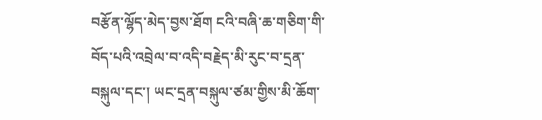བརྩོན་ལྷོད་མེད་བྱས་ཐོག ངའི་བཞི་ཆ་གཅིག་གི་བོད་པའི་འབྲེལ་བ་འདི་བརྗེད་མི་རུང་བ་དྲན་བསྐུལ་དང་། ཡང་དྲན་བསྐུལ་ཙམ་གྱིས་མི་ཆོག་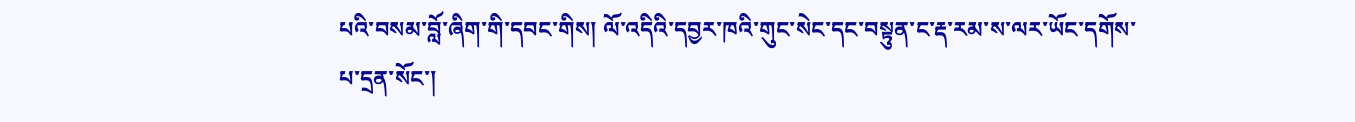པའི་བསམ་བློ་ཞིག་གི་དབང་གིས། ལོ་འདིའི་དབྱར་ཁའི་གུང་སེང་དང་བསྟུན་ང་རྡ་རམ་ས་ལར་ཡོང་དགོས་པ་དྲན་སོང་།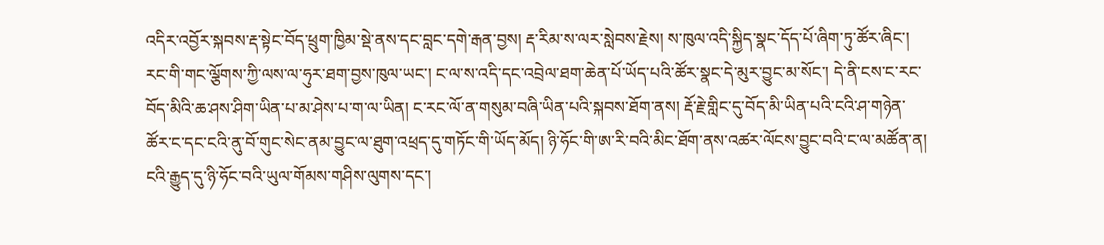འདིར་འབྱོར་སྐབས་རྡ་སྟེང་བོད་ཕྲུག་ཁྱིམ་སྡེ་ནས་དང་བླང་དགེ་རྒན་བྱས། རྡ་རིམ་ས་ལར་སླེབས་རྗེས། ས་ཁུལ་འདི་སྐྱིད་སྣང་དོད་པོ་ཞིག་ཏུ་ཚོར་ཞིང་། རང་གི་གང་ལྕོགས་ཀྱི་ལས་ལ་ཧུར་ཐག་བྱས་ཁུལ་ཡང་། ང་ལ་ས་འདི་དང་འབྲེལ་ཐག་ཆེན་པོ་ཡོད་པའི་ཚོར་སྣང་དེ་མུར་བྱུང་མ་སོང་། དེ་ནི་ངས་ང་རང་བོད་མིའི་ཆ་ཤས་ཤིག་ཡིན་པ་མ་ཤེས་པ་ག་ལ་ཡིན། ང་རང་ལོ་ན་གསུམ་བཞི་ཡིན་པའི་སྐབས་ཐོག་ནས། རྡོ་རྗེ་གླིང་དུ་བོད་མི་ཡིན་པའི་ངའི་ཤ་གཉེན་ཚོར་ང་དང་ངའི་ནུ་བོ་གུང་སེང་ནམ་བྱུང་ལ་ཐུག་འཕྲད་དུ་གཏོང་གི་ཡོད་མོད། ཉི་ཧོང་གི་ཨ་རི་བའི་མིང་ཐོག་ནས་འཚར་ལོངས་བྱུང་བའི་ང་ལ་མཚོན་ན། ངའི་རྒྱུད་དུ་ཉི་ཧོང་བའི་ཡུལ་གོམས་གཤིས་ལུགས་དང་།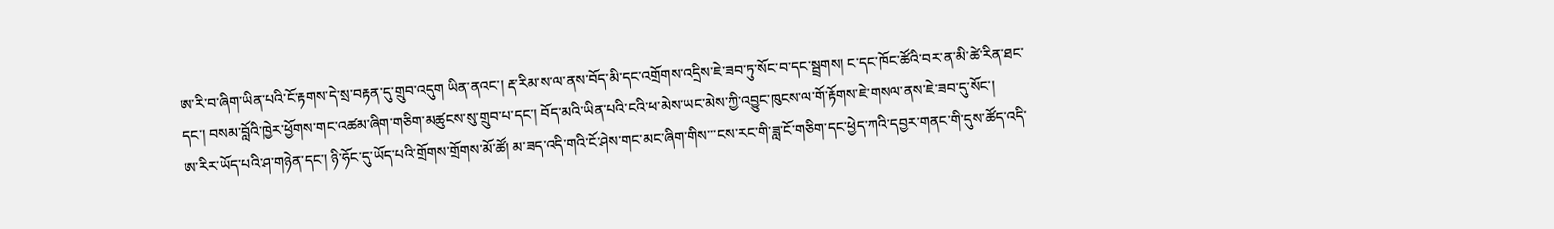ཨ་རི་བ་ཞིག་ཡིན་པའི་ངོ་རྟགས་དེ་སྲ་བརྟན་དུ་གྲུབ་འདུག ཡིན་ནའང་། རྡ་རིམ་ས་ལ་ནས་བོད་མི་དང་འགྲོགས་འདྲིས་ཇེ་ཟབ་ཏུ་སོང་བ་དང་སྦྲགས། ང་དང་ཁོང་ཚོའི་བར་ན་མི་ཚེ་རིན་ཐང་དང་། བསམ་བློའི་ཁྱེར་ཕྱོགས་གང་འཚམ་ཞིག་གཅིག་མཚུངས་སུ་གྲུབ་པ་དང་། བོད་མའི་ཡིན་པའི་ངའི་ཕ་མེས་ཡང་མེས་ཀྱི་འབྱུང་ཁུངས་ལ་གོ་རྟོགས་ཇེ་གསལ་ནས་ཇེ་ཟབ་དུ་སོང་།
ཨ་རིར་ཡོད་པའི་ཤ་གཉེན་དང་། ཉི་ཧོང་དུ་ཡོད་པའི་གྲོགས་གྲོགས་མོ་ཚོ། མ་ཟད་འདི་གའི་ངོ་ཤེས་གང་མང་ཞིག་གིས་་་ངས་རང་གི་ཟླ་ངོ་གཅིག་དང་ཕྱེད་ཀའི་དབྱར་གནང་གི་དུས་ཚོད་འདི་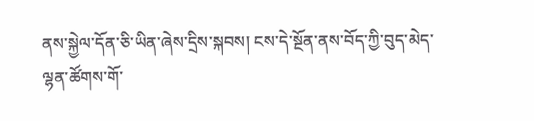ནས་སྐྱེལ་དོན་ཅི་ཡིན་ཞེས་དྲིས་སྐབས། ངས་དེ་སྔོན་ནས་བོད་ཀྱི་བུད་མེད་ལྷན་ཚོགས་གོ་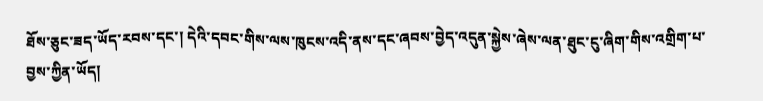ཐོས་ཅུང་ཟད་ཡོད་རབས་དང་། དེའི་དབང་གིས་ལས་ཁུངས་འདི་ནས་དང་ཞབས་བྱེད་འདུན་སྐྱེས་ཞེས་ལན་ཐུང་ངུ་ཞིག་གིས་འགྲིག་པ་བྱས་ཀྱིན་ཡོད།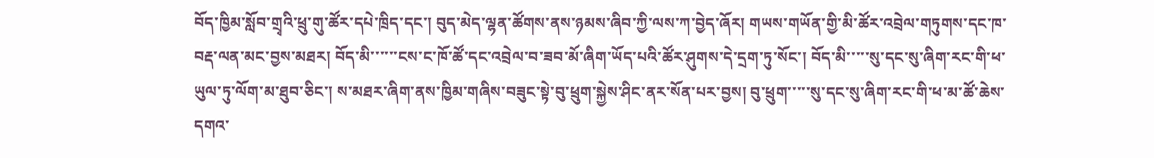བོད་ཁྱིམ་སློབ་གྲྭའི་ཕྲུ་གུ་ཚོར་དཔེ་ཁྲིད་དང་། བུད་མེད་ལྷན་ཚོགས་ནས་ཉམས་ཞིབ་ཀྱི་ལས་ཀ་བྱེད་ཞོར། གཡས་གཡོན་གྱི་མི་ཚོར་འབྲེལ་གཏུགས་དང་ཁ་བརྡ་ལན་མང་བྱས་མཐར། བོད་མི་་་་་་ངས་ང་ཁོ་ཚོ་དང་འབྲེལ་བ་ཟབ་མོ་ཞིག་ཡོད་པའི་ཚོར་ཤུགས་དེ་དྲག་ཏུ་སོང་། བོད་མི་་་་་སུ་དང་སུ་ཞིག་རང་གི་ཕ་ཡུལ་ཏུ་ལོག་མ་ཐུབ་ཅིང་། ས་མཐར་ཞིག་ནས་ཁྱིམ་གཞིས་བཟུང་སྟེ་བུ་ཕྲུག་སྐྱེས་ཤིང་ནར་སོན་པར་བྱས། བུ་ཕྲུག་་་་་སུ་དང་སུ་ཞིག་རང་གི་ཕ་མ་ཚོ་ཆེས་དགའ་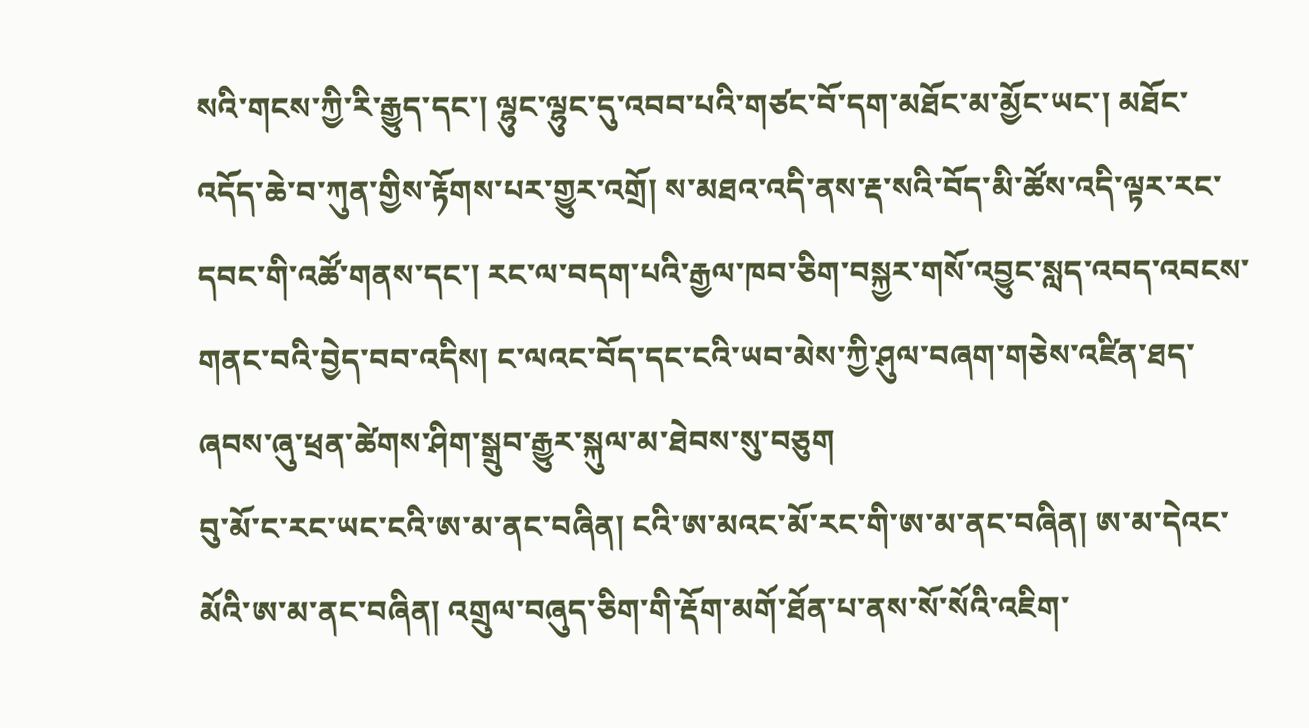སའི་གངས་ཀྱི་རི་རྒྱུད་དང་། ལྷུང་ལྷུང་དུ་འབབ་པའི་གཙང་བོ་དག་མཐོང་མ་མྱོང་ཡང་། མཐོང་འདོད་ཆེ་བ་ཀུན་གྱིས་རྟོགས་པར་གྱུར་འགྲོ། ས་མཐའ་འདི་ནས་རྡ་སའི་བོད་མི་ཚོས་འདི་ལྟར་རང་དབང་གི་འཚོ་གནས་དང་། རང་ལ་བདག་པའི་རྒྱལ་ཁབ་ཅིག་བསྐྱར་གསོ་འབྱུང་སླད་འབད་འབངས་གནང་བའི་བྱེད་བབ་འདིས། ང་ལའང་བོད་དང་ངའི་ཡབ་མེས་ཀྱི་ཤུལ་བཞག་གཅེས་འཛིན་ཐད་ཞབས་ཞུ་ཕྲན་ཚེགས་ཤིག་སྒྲུབ་རྒྱུར་སྐུལ་མ་ཐེབས་སུ་བཅུག
བུ་མོ་ང་རང་ཡང་ངའི་ཨ་མ་ནང་བཞིན། ངའི་ཨ་མའང་མོ་རང་གི་ཨ་མ་ནང་བཞིན། ཨ་མ་དེའང་མོའི་ཨ་མ་ནང་བཞིན། འགྲུལ་བཞུད་ཅིག་གི་རྡོག་མགོ་ཐོན་པ་ནས་སོ་སོའི་འཇིག་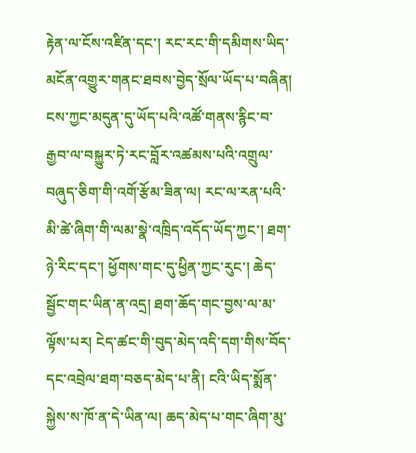རྟེན་ལ་ངོས་འཛིན་དང་། རང་རང་གི་དམིགས་ཡིད་མངོན་འགྱུར་གནང་ཐབས་བྱེད་སྲོལ་ཡོད་པ་བཞིན། ངས་ཀྱང་མདུན་དུ་ཡོད་པའི་འཚོ་གནས་རྙིང་བ་རྒྱབ་ལ་བསྐྱུར་ཏེ་རང་བློར་འཚམས་པའི་འགྲུལ་བཞུད་ཅིག་གི་འགོ་རྩོམ་ཟིན་ལ། རང་ལ་རན་པའི་མི་ཚེ་ཞིག་གི་ལམ་སྣེ་འཁྲིད་འདོད་ཡོད་ཀྱང་། ཐག་ཉེ་རིང་དང་། ཕྱོགས་གང་དུ་ཕྱིན་ཀྱང་རུང་། ཆེད་སྦྱོང་གང་ཡིན་ན་འདྲ། ཐག་ཆོད་གང་བྱས་ལ་མ་ལྟོས་པར། ངེད་ཚང་གི་བུད་མེད་འདི་དག་གིས་བོད་དང་འབྲེལ་ཐག་བཅད་མེད་པ་ནི། ངའི་ཡིད་སྨོན་སྐྱེས་ས་ཁོ་ན་དེ་ཡིན་ལ། ཆད་མེད་པ་གང་ཞིག་མུ་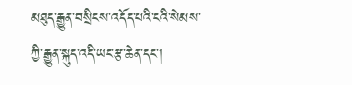མཐུད་རྒྱུན་བསྲིངས་འདོད་པའི་ངའི་སེམས་ཀྱི་རྒྱུན་སྐུད་འདི་ཡང་རྩ་ཆེན་དང་།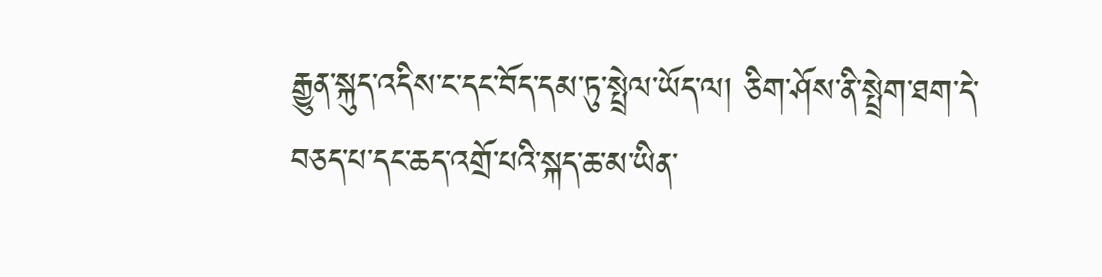རྒྱུན་སྐུད་འདིས་ང་དང་བོད་དམ་ཏུ་སྤྲེལ་ཡོད་ལ། ཅིག་ཤོས་ནི་སྤྲེག་ཐག་དེ་བཅད་པ་དང་ཆད་འགྲོ་པའི་སྐད་ཆ་མ་ཡིན་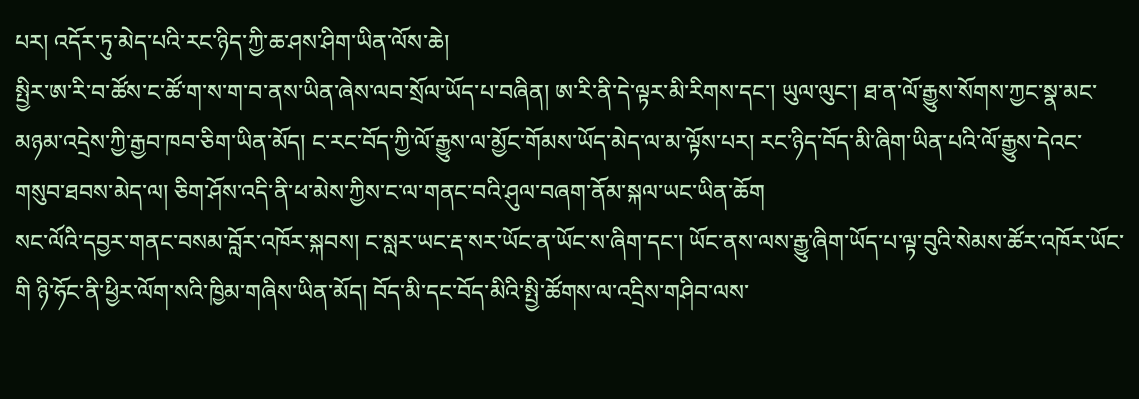པར། འདོར་ཏུ་མེད་པའི་རང་ཉིད་ཀྱི་ཆ་ཤས་ཤིག་ཡིན་ལོས་ཆེ།
སྤྱིར་ཨ་རི་བ་ཚོས་ང་ཚོ་ག་ས་ག་བ་ནས་ཡིན་ཞེས་ལབ་སྲོལ་ཡོད་པ་བཞིན། ཨ་རི་ནི་དེ་ལྟར་མི་རིགས་དང་། ཡུལ་ལུང་། ཐ་ན་ལོ་རྒྱུས་སོགས་ཀྱང་སྣ་མང་མཉམ་འདྲེས་ཀྱི་རྒྱབ་ཁབ་ཅིག་ཡིན་མོད། ང་རང་བོད་ཀྱི་ལོ་རྒྱུས་ལ་མྱོང་གོམས་ཡོད་མེད་ལ་མ་ལྟོས་པར། རང་ཉིད་བོད་མི་ཞིག་ཡིན་པའི་ལོ་རྒྱུས་དེའང་གསུབ་ཐབས་མེད་ལ། ཅིག་ཤོས་འདི་ནི་ཕ་མེས་ཀྱིས་ང་ལ་གནང་བའི་ཤུལ་བཞག་ནོམ་སྐལ་ཡང་ཡིན་ཆོག
སང་ལོའི་དབྱར་གནང་བསམ་བློར་འཁོར་སྐབས། ང་སླར་ཡང་རྡ་སར་ཡོང་ན་ཡོང་ས་ཞིག་དང་། ཡོང་ནས་ལས་རྒྱུ་ཞིག་ཡོད་པ་ལྟ་བུའི་སེམས་ཚོར་འཁོར་ཡོང་གི ཉི་ཧོང་ནི་ཕྱིར་ལོག་སའི་ཁྱིམ་གཞིས་ཡིན་མོད། བོད་མི་དང་བོད་མིའི་སྤྱི་ཚོགས་ལ་འདྲིས་གཤིབ་ལས་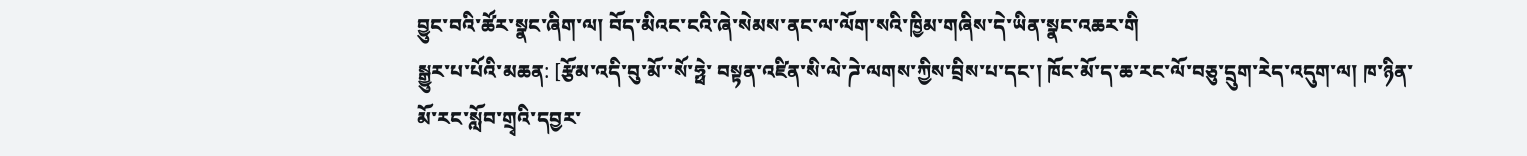བྱུང་བའི་ཚོར་སྣང་ཞིག་ལ། བོད་མིའང་ངའི་ཞེ་སེམས་ནང་ལ་ལོག་སའི་ཁྱིམ་གཞིས་དེ་ཡིན་སྣང་འཆར་གི
སྒྱུར་པ་པོའི་མཆན: [རྩོམ་འདི་བུ་མོ་་སོ་ཧྥེ་ བསྟན་འཛིན་སི་ལེ་ཌེ་ལགས་ཀྱིས་བྲིས་པ་དང་། ཁོང་མོ་ད་ཆ་རང་ལོ་བཅུ་དྲུག་རེད་འདུག་ལ། ཁ་ཉིན་མོ་རང་སློབ་གྲྭའི་དབྱར་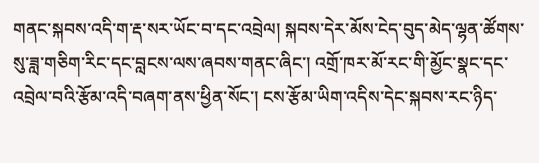གནང་སྐབས་འདི་ག་རྡ་སར་ཡོང་བ་དང་འབྲེལ། སྐབས་དེར་མོས་ངེད་བུད་མེད་ལྷན་ཚོགས་སུ་ཟླ་གཅིག་རིང་དང་བླངས་ལས་ཞབས་གནང་ཞིང་། འགྲོ་ཁར་མོ་རང་གི་མྱོང་སྣང་དང་འབྲེལ་བའི་རྩོམ་འདི་བཞག་ནས་ཕྱིན་སོང་། ངས་རྩོམ་ཡིག་འདིས་དེང་སྐབས་རང་ཉིད་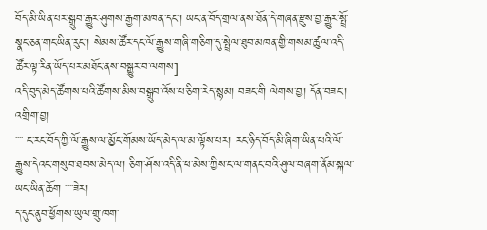བོད་མི་ཡིན་པར་སྒྲུབ་རྒྱུར་ཤུགས་རྒྱག་མཁན་དང་། ཡང་ན་བོད་གྲལ་ནས་ཐོན་དེ་གཞན་རྫུས་བྱ་རྒྱུར་སྤྲོ་སྣང་ཅན་གང་ཡིན་རུང་། སེམས་ཚོར་དང་ལོ་རྒྱུས་གཞི་གཅིག་དུ་སྤྲེལ་ཐུབ་མཁན་གྱི་གསམ་ཚུལ་འདི་ཚོར་ལྟ་རིན་ཡོད་པར་མཐོང་ནས་བསྒྱུར་བ་ལགས]
འདི་བུད་མེད་ཚོགས་པའི་ཚོགས་མིས་བསྒྲུབ་འོས་པ་ཅིག་རེད་སྙམ། བཟང་གི ལེགས་བྱ། དོན་བཟང་། འགྲིག་བྱ།
་་་་ ང་རང་བོད་ཀྱི་ལོ་རྒྱུས་ལ་མྱོང་གོམས་ཡོད་མེད་ལ་མ་ལྟོས་པར། རང་ཉིད་བོད་མི་ཞིག་ཡིན་པའི་ལོ་རྒྱུས་དེའང་གསུབ་ཐབས་མེད་ལ། ཅིག་ཤོས་འདི་ནི་ཕ་མེས་ཀྱིས་ང་ལ་གནང་བའི་ཤུལ་བཞག་ནོམ་སྐལ་ཡང་ཡིན་ཆོག ་་་་ཟེར།
ད་དུང་ནུབ་ཕྱོགས་ཡུལ་གྲུ་ཁག་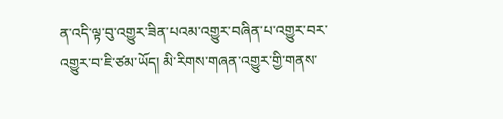ན་འདི་ལྟ་བུ་འགྱུར་ཟིན་པའམ་འགྱུར་བཞིན་པ་འགྱུར་བར་འགྱུར་བ་ཇི་ཙམ་ཡོད། མི་རིགས་གཞན་འགྱུར་གྱི་གནས་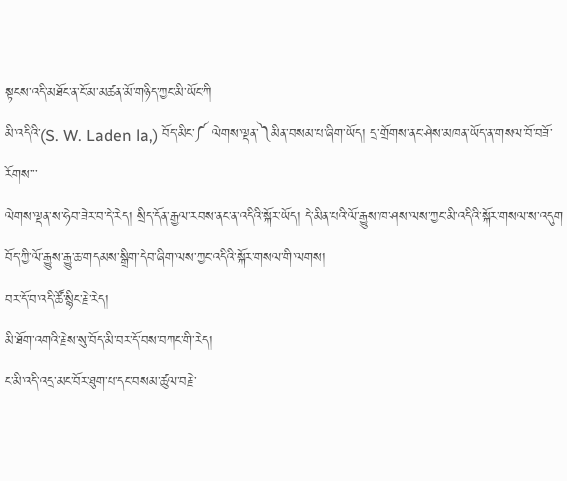སྟངས་འདི་མཐོང་ན་ངོ་མ་མཚན་མོ་གཉིད་ཀྱང་མི་ཡོང་ཀི
མི་འདིའི་(S. W. Laden la,) བོད་མིང་༼ ལེགས་ལྡན་༽མིན་བསམ་པ་ཞིག་ཡོད། དྲ་གྲོགས་ནང་ཤེས་མཁན་ཡོད་ན་གསལ་བོ་བཟོ་རོགས་་་
ལེགས་ལྡན་ས་ཧེབ་ཟེར་བ་དེ་རེད། སྲིད་དོན་རྒྱལ་རབས་ནང་ན་འདིའི་སྐོར་ཡོད། དེ་མིན་པའི་ལོ་རྒྱུས་ཁ་ཤས་ལས་ཀྱང་མི་འདིའི་སྐོར་གསལ་ས་འདུག
བོད་ཀྱི་ལོ་རྒྱུས་རྒྱུ་ཆ་གདམས་སྒྲིག་དེབ་ཞིག་ལས་ཀྱང་འདིའི་སྐོར་གསལ་གི་ལགས།
བར་དོ་བ་འདི་ཚོ་སྙིང་རྗེ་རེད།
མི་ཐོག་འགའི་རྗེས་སུ་བོད་མི་བར་དོ་བས་བཀང་གི་རེད།
ང་མི་འདི་འདྲ་མང་བོར་ཐུག་པ་དང་བསམ་ཚུལ་བརྗེ་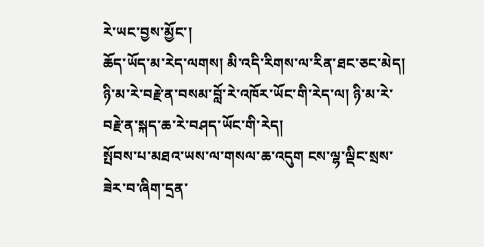རེ་ཡང་བྱས་མྱོང་།
ཆོད་ཡོད་མ་རེད་ལགས། མི་འདི་རིགས་ལ་རིན་ཐང་ཅང་མེད།
ཉི་མ་རེ་བརྗེ་ན་བསམ་བློ་རེ་འཁོར་ཡོང་གི་རེད་ལ། ཉི་མ་རེ་བརྗེ་ན་སྐད་ཆ་རེ་བཤད་ཡོང་གི་རེད།
སྤོབས་པ་མཐའ་ཡས་ལ་གསལ་ཆ་འདུག ངས་ལྷ་ལྡིང་སྲས་ཟེར་བ་ཞིག་དྲན་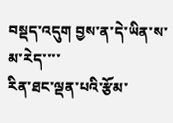བསྡད་འདུག བྱས་ན་དེ་ཡིན་ས་མ་རེད་་་་
རིན་ཐང་ལྡན་པའི་རྩོམ་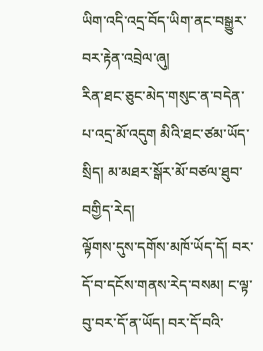ཡིག་འདི་འདྲ་བོད་ཡིག་ནང་བསྒྱུར་བར་རྟེན་འབྲེལ་ཞུ།
རིན་ཐང་ཅུང་མེད་གསུང་ན་བདེན་པ་འདྲ་མོ་འདུག མིའི་ཐང་ཙམ་ཡོད་སྲིད། མ་མཐར་སྒོར་མོ་བཙལ་ཐུབ་བགྱིད་རེད།
ལྟོགས་དུས་དགོས་མཁོ་ཡོད་དོ། བར་དོ་བ་དངོས་གནས་རེད་བསམ། ང་ལྟ་བུ་བར་དོ་ན་ཡོད། བར་དོ་བའི་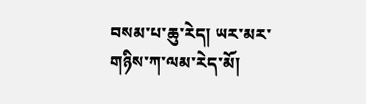བསམ་པ་ཆུ་རེད། ཡར་མར་གཉིས་ཀ་ལམ་རེད་མོ།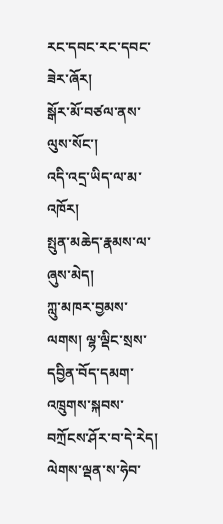རང་དབང་རང་དབང་ཟེར་ཞོར།
སྒོར་མོ་བཙལ་ནས་ལུས་སོང་།
འདི་འདྲ་ཡིད་ལ་མ་འཁོར།
སྤུན་མཆེད་རྣམས་ལ་ཞུས་མེད།
ཀླུ་མཁར་བྱམས་ལགས། ལྷ་ལྡིང་སྲས་དབྱིན་བོད་དམག་འཁྲུགས་སྐབས་བཀྲོངས་ཤོར་བ་དེ་རེད། ལེགས་ལྡན་ས་ཧེབ་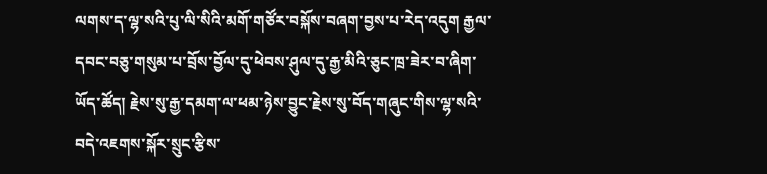ལགས་ད་ལྷ་སའི་པུ་ལི་སིའི་མགོ་གཙོར་བསྐོས་བཞག་བྱས་པ་རེད་འདུག རྒྱལ་དབང་བཅུ་གསུམ་པ་བྲོས་བྱོལ་དུ་ཕེབས་ཤུལ་དུ་རྒྱ་མིའི་ཅུང་ཁྲ་ཟེར་བ་ཞིག་ཡོད་ཚོད། རྗེས་སུ་རྒྱ་དམག་ལ་ཕམ་ཉེས་བྱུང་རྗེས་སུ་བོད་གཞུང་གིས་ལྷ་སའི་བདེ་འཇགས་སྐོར་སྲུང་རྩིས་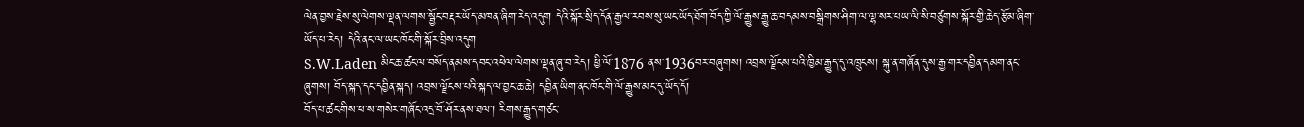ལེན་བྱས་རྗེས་སུ་ལེགས་ལྡན་ལགས་སྦྱོང་བརྡར་ཡོད་མཁན་ཞིག་རེད་འདུག དེའི་སྐོར་སྲིད་དོན་རྒྱལ་རབས་སུ་ཡང་ཡོད་ཐོག་བོད་ཀྱི་ལོ་རྒྱུས་རྒྱུ་ཆ་བདམས་བསྒྲིགས་ཤིག་ལ་ལྷ་སར་པཡ་ལི་སི་བཙུགས་སྐོར་གྱི་ཆེད་རྩོམ་ཞིག་ཡོད་པ་རེད། དེའི་ནང་ལ་ཡང་ཁོང་གི་སྐོར་བྲིས་འདུག
S.W.Laden མིང་ཆ་ཚང་ལ་བསོད་ནམས་དབང་འཕེལ་ལེགས་ལྡན་ཞུ་བ་རེད། ཕྱི་ལོ་1876 ནས་1936བར་བཞུགས། འབྲས་ལྗོངས་པའི་ཁྱིམ་རྒྱུད་དུ་འཁྲུངས། སྐུ་ན་གཞོན་དུས་རྒྱ་གར་དབྱིན་དམག་ནང་ཞུགས། བོད་སྐད་དང་དབྱིན་སྐད། འབྲས་ལྗོངས་པའི་སྐད་ལ་བྱང་ཆ་ཆེ། དབྱིན་ཡིག་ནང་ཁོང་གི་ལོ་རྒྱུས་མང་དུ་ཡོད་དོ།
བོད་པ་ཚང་གིས་ཕ་ས་གསེར་གཞོང་འདྲ་བོ་ཤོར་ནས་ཐལ་། རིགས་རྒྱུད་གཙང་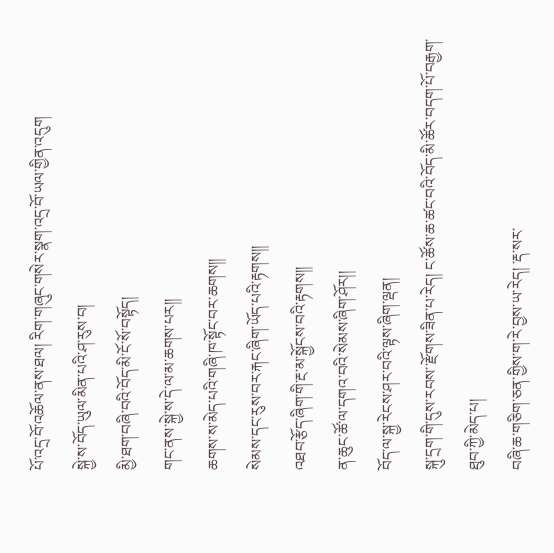པོ་འདྲ་བོ་འཆོལ་ནས་ཐལ། རིག་གཞུང་གསེར་སྣག་འདྲ་བོ་ཡལ་གྱིན་འདུག
སྐྱེ་ས་བོད་ཡུལ་མིན་པའི་ཤ་རུས་བ།
མྱི་ཐག་བཞི་བའི་བོད་མི་ངོ་སོ་བསྟོད།
གང་ནས་སྐྱེ་ས་དེ་ལ་མ་ཆགས་པར།།
ཆགས་ས་མེད་པའི་གཞི་ཁ་སྟོང་བར་ཆགས།།
སེམས་དང་རུས་བར་རྐང་ཞིག་ཡོད་པའི་རྟགས།།
འཐབ་རྩོད་ཞིག་གི་རྔ་མ་སྐྱོངས་བའི་རྟགས།།
ན་ཆུང་ཚོ་ལ་དགའ་བའི་སེམས་ཞིག་ཤོར།།
བོད་ལ་སྐྱ་རེངས་ཤར་བའི་ལྟས་ཞིག་ལྡན།
སྐུ་དྲག་གི་དུས་རབས་་རྫོགས་ཟིན་པ་རེད། ང་ཚོས་ཆ་ཚང་བའི་བོད་མི་ཚོར་བདག་པོ་བརྒྱག་ཐུབ་ཀྱི་མེད་པ།
བཞི་ཆ་གཅིག་ཅན་གྱིས་ག་རེ་བྱས་ཡ་རེད། ་རྡ་སར་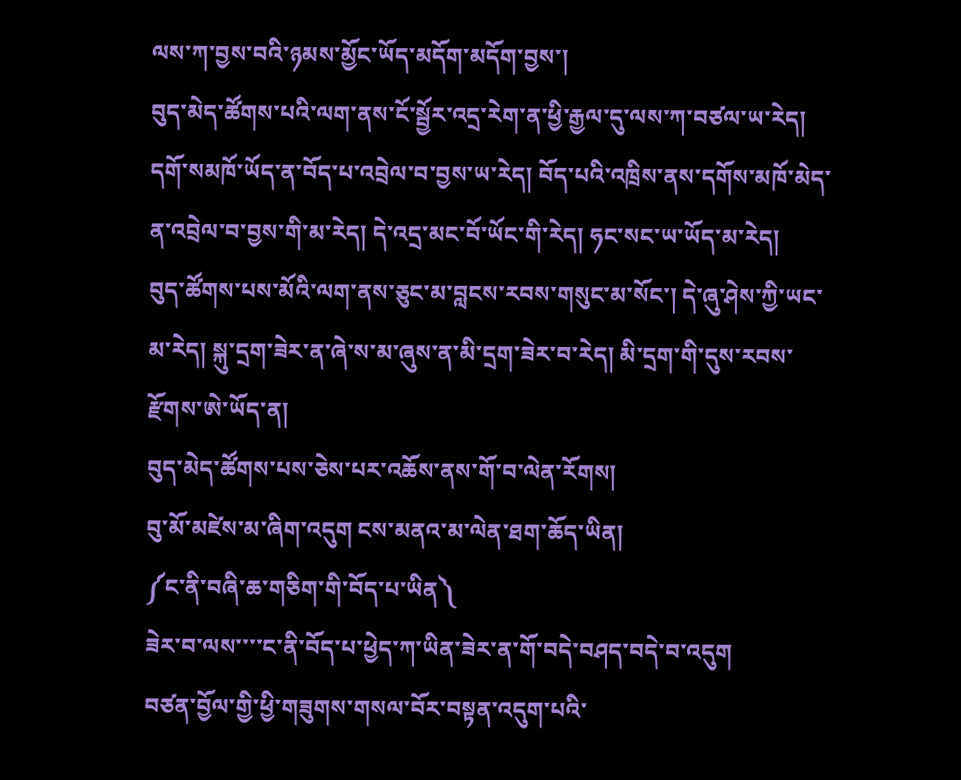ལས་ཀ་བྱས་བའི་ཉམས་མྱོང་ཡོད་མདོག་མདོག་བྱས་།
བུད་མེད་ཚོགས་པའི་ལག་ནས་ངོ་སྦྱོར་འདྲ་རེག་ན་ཕྱི་རྒྱལ་དུ་ལས་ཀ་བཙལ་ཡ་རེད། དགོ་སམཁོ་ཡོད་ན་བོད་པ་འབྲེལ་བ་བྱས་ཡ་རེད། བོད་པའི་འཁྲིས་ནས་དགོས་མཁོ་མེད་ན་འབྲེལ་བ་བྱས་གི་མ་རེད། དེ་འདྲ་མང་བོ་ཡོང་གི་རེད། ཧང་སང་ཡ་ཡོད་མ་རེད།
བུད་ཚོགས་པས་མོའི་ལག་ནས་ཅུང་མ་བླངས་རབས་གསུང་མ་སོང་། དེ་ཞུ་ཤེས་ཀྱི་ཡང་མ་རེད། སྐུ་དྲག་ཟེར་ན་ཞེ་ས་མ་ཞུས་ན་མི་དྲག་ཟེར་བ་རེད། མི་དྲག་གི་དུས་རབས་རྫོགས་ཨེ་ཡོད་ན།
བུད་མེད་ཚོགས་པས་ཅེས་པར་འཆོས་ནས་གོ་བ་ལེན་རོགས།
བུ་མོ་མཛེས་མ་ཞིག་འདུག ངས་མནའ་མ་ལེན་ཐག་ཆོད་ཡིན།
༼ང་ནི་བཞི་ཆ་གཅིག་གི་བོད་པ་ཡིན༽
ཟེར་བ་ལས་་་་ང་ནི་བོད་པ་ཕྱེད་ཀ་ཡིན་ཟེར་ན་གོ་བདེ་བཤད་བདེ་བ་འདུག
བཙན་བྱོལ་གྱི་ཕྱི་གཟུགས་གསལ་བོར་བསྟན་འདུག་པའི་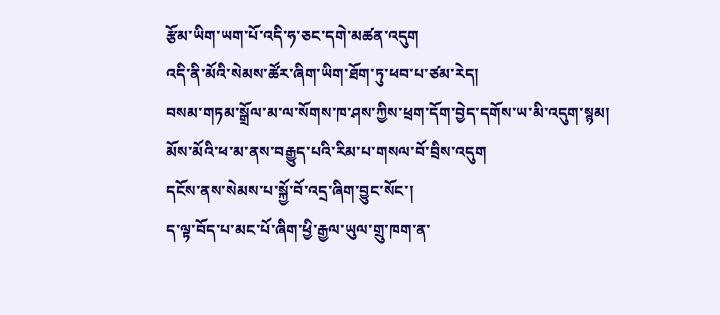རྩོམ་ཡིག་ཡག་པོ་འདི་ཧ་ཅང་དགེ་མཚན་འདུག
འདི་ནི་མོའི་སེམས་ཚོར་ཞིག་ཡིག་ཐོག་ཏུ་ཕབ་པ་ཙམ་རེད།
བསམ་གཏམ་སྒྲོལ་མ་ལ་སོགས་ཁ་ཤས་ཀྱིས་ཕྲག་དོག་བྱེད་དགོས་ཡ་མི་འདུག་སྙམ།
མོས་མོའི་ཕ་མ་ནས་བརྒྱུད་པའི་རིམ་པ་གསལ་བོ་བྲིས་འདུག
དངོས་ནས་སེམས་པ་སྐྱོ་བོ་འདྲ་ཞིག་བྱུང་སོང་།
ད་ལྟ་བོད་པ་མང་པོ་ཞིག་ཕྱི་རྒྱལ་ཡུལ་གྲུ་ཁག་ན་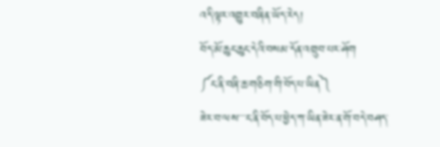འདི་ལྟར་འགྱུར་བཞིན་ཡོད་རེད།
བོད་མོ་ཆུང་ཆུང་དེའི་བསམ་དོན་འགྲུབ་པར་ཤོག
༼ང་ནི་བཞི་ཆ་གཅིག་གི་བོད་པ་ཡིན༽
ཟེར་བ་ལས་་་་ང་ནི་བོད་པ་ཕྱེད་ཀ་ཡིན་ཟེར་ན་གོ་བདེ་བཤད་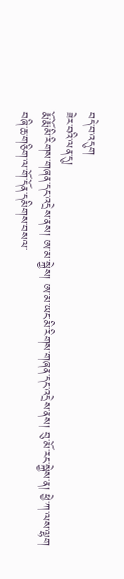བདེ་བ་འདུག
ཟེར་བའི་ལན་དུ།
རྨོ་རྨོ་མི་རིགས་གཞན་དང་འདྲེས་ནས། ཨ་མ་སྐྱེས། ཨ་མ་ཡང་མི་རིགས་གཞན་དང་འདྲེས་ནས། བུ་མོ་རང་སྐྱེས་ན། ཕྱེ་ཀ་ལས་ལྷག བཞི་ཆ་གཅིག་ལ་གོ་དོན་དམིགས་བསལ་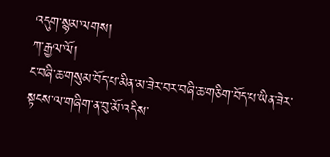འདུག་སྙམ་ལགས།
ཀ་རྒྱལ་ལོ།
ང་བཞི་ཆ་གསུམ་བོད་པ་མིན་མ་ཟེར་བར་བཞི་ཆ་གཅིག་བོད་པ་ཡིན་ཟེར་སྟངས་ལ་གཞིག་ན་བུ་མོ་འདིས་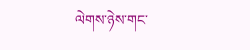ལེགས་ཉེས་གང་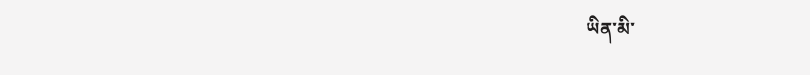ཡིན་མི་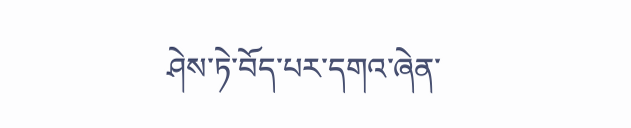ཤེས་ཏེ་བོད་པར་དགའ་ཞེན་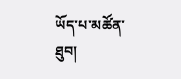ཡོད་པ་མཚོན་ཐུབ།